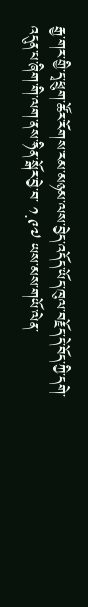རྒྱ་གར་གྱི་དྭ་ཕྲུག་ཚོར་རོགས་རམ་མཉམ་ལས་བྱེད་འདོད་ཡོད་ཁུལ་བརྗོད་དེ་བོད་ཀྱི་དགེ་འདུན་པ་ཞིག་གི་ལག་ནས་ཧིན་སྒོར་བྱེ་བ་ ༡.༩༧ ཡས་མས་གཡོ་ལེན་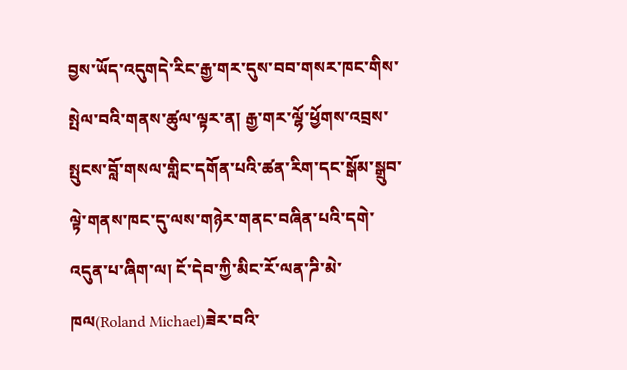བྱས་ཡོད་འདུགདེ་རིང་རྒྱ་གར་དུས་བབ་གསར་ཁང་གིས་སྤེལ་བའི་གནས་ཚུལ་ལྟར་ན། རྒྱ་གར་ལྷོ་ཕྱོགས་འབྲས་སྤུངས་བློ་གསལ་གླིང་དགོན་པའི་ཚན་རིག་དང་སྒོམ་སྒྲུབ་ལྟེ་གནས་ཁང་དུ་ལས་གཉེར་གནང་བཞིན་པའི་དགེ་འདུན་པ་ཞིག་ལ། ངོ་དེབ་ཀྱི་མིང་རོ་ལན་ཌི་མེ་ཁལ(Roland Michael)ཟེར་བའི་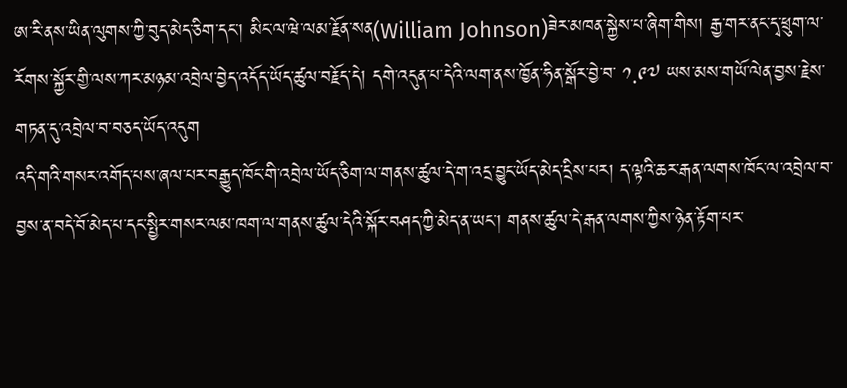ཨ་རི་ནས་ཡིན་ལུགས་ཀྱི་བུད་མེད་ཅིག་དང་། མིང་ལ་ཝེ་ལམ་རྗོན་སན(William Johnson)ཟེར་མཁན་སྐྱེས་པ་ཞིག་གིས། རྒྱ་གར་ནང་དྭ་ཕྲུག་ལ་རོགས་སྐྱོར་གྱི་ལས་ཀར་མཉམ་འབྲེལ་བྱེད་འདོད་ཡོད་ཚུལ་བརྗོད་དེ། དགེ་འདུན་པ་དེའི་ལག་ནས་ཁྱོན་ཧིན་སྒོར་བྱེ་བ་ ༡.༩༧ ཡས་མས་གཡོ་ལེན་བྱས་རྗེས་གཏན་དུ་འབྲེལ་བ་བཅད་ཡོད་འདུག
འདི་གའི་གསར་འགོད་པས་ཞལ་པར་བརྒྱུད་ཁོང་གི་འབྲེལ་ཡོད་ཅིག་ལ་གནས་ཚུལ་དེ་ག་འདྲ་བྱུང་ཡོད་མེད་དྲིས་པར། ད་ལྟའི་ཆར་རྒན་ལགས་ཁོང་ལ་འབྲེལ་བ་བྱས་ན་བདེ་བོ་མེད་པ་དང་སྤྱིར་གསར་ལམ་ཁག་ལ་གནས་ཚུལ་དེའི་སྐོར་བཤད་ཀྱི་མེད་ན་ཡང་། གནས་ཚུལ་དེ་རྒན་ལགས་ཀྱིས་ཉེན་རྟོག་པར་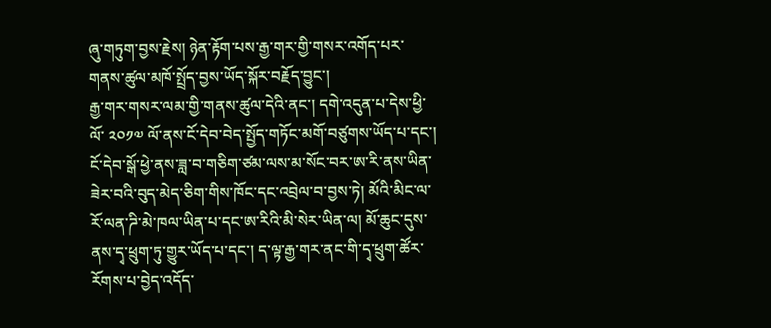ཞུ་གཏུག་བྱས་རྗེས། ཉེན་རྟོག་པས་རྒྱ་གར་གྱི་གསར་འགོད་པར་གནས་ཚུལ་མཁོ་སྤྲོད་བྱས་ཡོད་སྐོར་བརྗོད་བྱུང་།
རྒྱ་གར་གསར་ལམ་གྱི་གནས་ཚུལ་དེའི་ནང་། དགེ་འདུན་པ་དེས་ཕྱི་ལོ་ ༢༠༡༧ ལོ་ནས་ངོ་དེབ་བེད་སྤྱོད་གཏོང་མགོ་བཙུགས་ཡོད་པ་དང་། ངོ་དེབ་སྒོ་ཕྱེ་ནས་ཟླ་བ་གཅིག་ཙམ་ལས་མ་སོང་བར་ཨ་རི་ནས་ཡིན་ཟེར་བའི་བུད་མེད་ཅིག་གིས་ཁོང་དང་འབྲེལ་བ་བྱས་ཏེ། མོའི་མིང་ལ་རོ་ལན་ཌི་མེ་ཁལ་ཡིན་པ་དང་ཨ་རིའི་མི་སེར་ཡིན་ལ། མོ་ཆུང་དུས་ནས་དྭ་ཕྲུག་ཏུ་གྱུར་ཡོད་པ་དང་། ད་ལྟ་རྒྱ་གར་ནང་གི་དྭ་ཕྲུག་ཚོར་རོགས་པ་བྱེད་འདོད་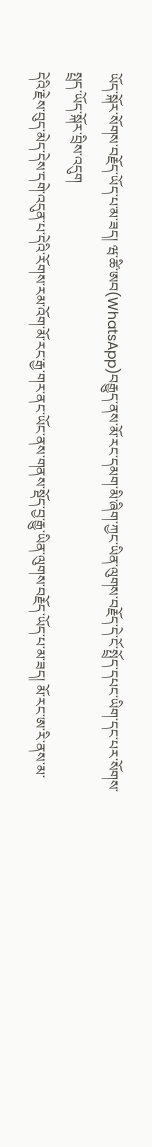ཡོད་སྐོར་སོགས་བརྗོད་ཡོད་པ་མ་ཟད། ཝ་ཚི་ཨབ(WhatsApp)བརྒྱུད་ནས་མོ་རང་དམག་མི་ཞིག་ཀྱང་ཡིན་ལུགས་བརྗོད་དེ་ངོ་སྤྲོད་དཔང་ཡིག་དང་པར་སོགས་སྤྲད་ཡོད་སྐོར་བྲིས་འདུག
དེའི་རྗེས་བུད་མེད་དེས་དགེ་འདུན་པ་དེའི་རོགས་རམ་འོག་མོ་རང་རྒྱ་གར་ནང་ཡོང་ནས་གནས་སྡོད་བྱ་རྒྱུ་ཡིན་ལུགས་བརྗོད་ཡོད་པ་མ་ཟད། མོ་རང་ཨ་རི་ནས་མ་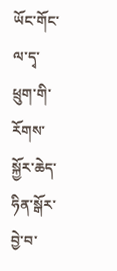ཡོང་གོང་ལ་དྭ་ཕྲུག་གི་རོགས་སྐྱོར་ཆེད་ཧིན་སྒོར་བྱེ་བ་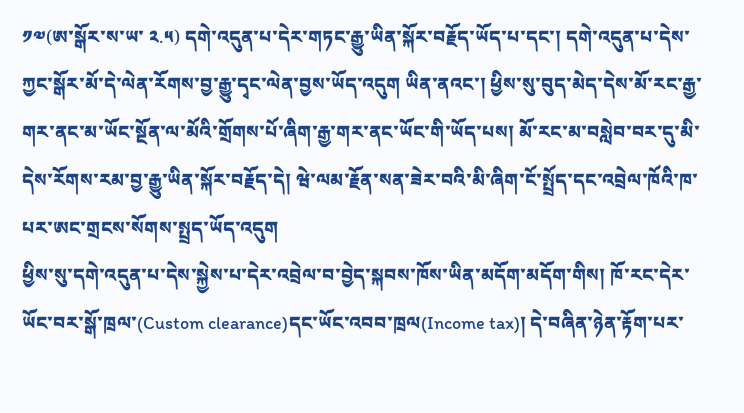༡༧(ཨ་སྒོར་ས་ཡ་ ༢.༥) དགེ་འདུན་པ་དེར་གཏང་རྒྱུ་ཡིན་སྐོར་བརྗོད་ཡོད་པ་དང་། དགེ་འདུན་པ་དེས་ཀྱང་སྒོར་མོ་དེ་ལེན་རོགས་བྱ་རྒྱུ་དྭང་ལེན་བྱས་ཡོད་འདུག ཡིན་ནའང་། ཕྱིས་སུ་བུད་མེད་དེས་མོ་རང་རྒྱ་གར་ནང་མ་ཡོང་སྔོན་ལ་མོའི་གྲོགས་པོ་ཞིག་རྒྱ་གར་ནང་ཡོང་གི་ཡོད་པས། མོ་རང་མ་བསླེབ་བར་དུ་མི་དེས་རོགས་རམ་བྱ་རྒྱུ་ཡིན་སྐོར་བརྗོད་དེ། ཝེ་ལམ་རྗོན་སན་ཟེར་བའི་མི་ཞིག་ངོ་སྤྲོད་དང་འབྲེལ་ཁོའི་ཁ་པར་ཨང་གྲངས་སོགས་སྤྲད་ཡོད་འདུག
ཕྱིས་སུ་དགེ་འདུན་པ་དེས་སྐྱེས་པ་དེར་འབྲེལ་བ་བྱེད་སྐབས་ཁོས་ཡིན་མདོག་མདོག་གིས། ཁོ་རང་དེར་ཡོང་བར་སྒོ་ཁྲལ་(Custom clearance)དང་ཡོང་འབབ་ཁྲལ(Income tax)། དེ་བཞིན་ཉེན་རྟོག་པར་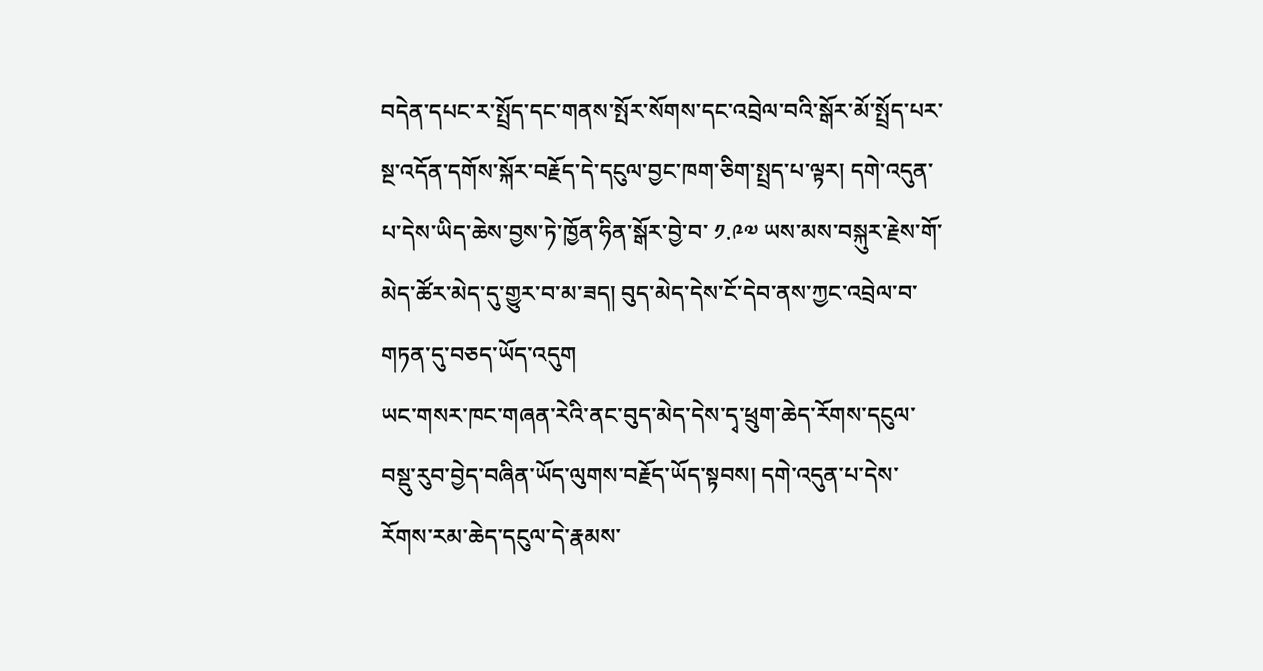བདེན་དཔང་ར་སྤྲོད་དང་གནས་སྤོར་སོགས་དང་འབྲེལ་བའི་སྒོར་མོ་སྤྲོད་པར་སྔ་འདོན་དགོས་སྐོར་བརྗོད་དེ་དངུལ་བྱང་ཁག་ཅིག་སྤྲད་པ་ལྟར། དགེ་འདུན་པ་དེས་ཡིད་ཆེས་བྱས་ཏེ་ཁྱོན་ཧིན་སྒོར་བྱེ་བ་ ༡.༩༧ ཡས་མས་བསྐུར་རྗེས་གོ་མེད་ཚོར་མེད་དུ་གྱུར་བ་མ་ཟད། བུད་མེད་དེས་ངོ་དེབ་ནས་ཀྱང་འབྲེལ་བ་གཏན་དུ་བཅད་ཡོད་འདུག
ཡང་གསར་ཁང་གཞན་རེའི་ནང་བུད་མེད་དེས་དྭ་ཕྲུག་ཆེད་རོགས་དངུལ་བསྡུ་རུབ་བྱེད་བཞིན་ཡོད་ལུགས་བརྗོད་ཡོད་སྟབས། དགེ་འདུན་པ་དེས་རོགས་རམ་ཆེད་དངུལ་དེ་རྣམས་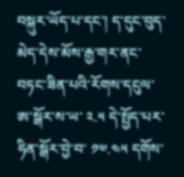བསྐུར་ཡོད་པ་དང་། ད་དུང་བུད་མེད་དེས་མོས་རྒྱ་གར་ནང་བཏང་ཟིན་པའི་རོགས་དངུལ་ཨ་སྒོར་ས་ཡ་ ༢.༥ དེ་སྤྱོད་པར་ཧིན་སྒོར་བྱེ་བ་ ༡༧.༤༥ དགོས་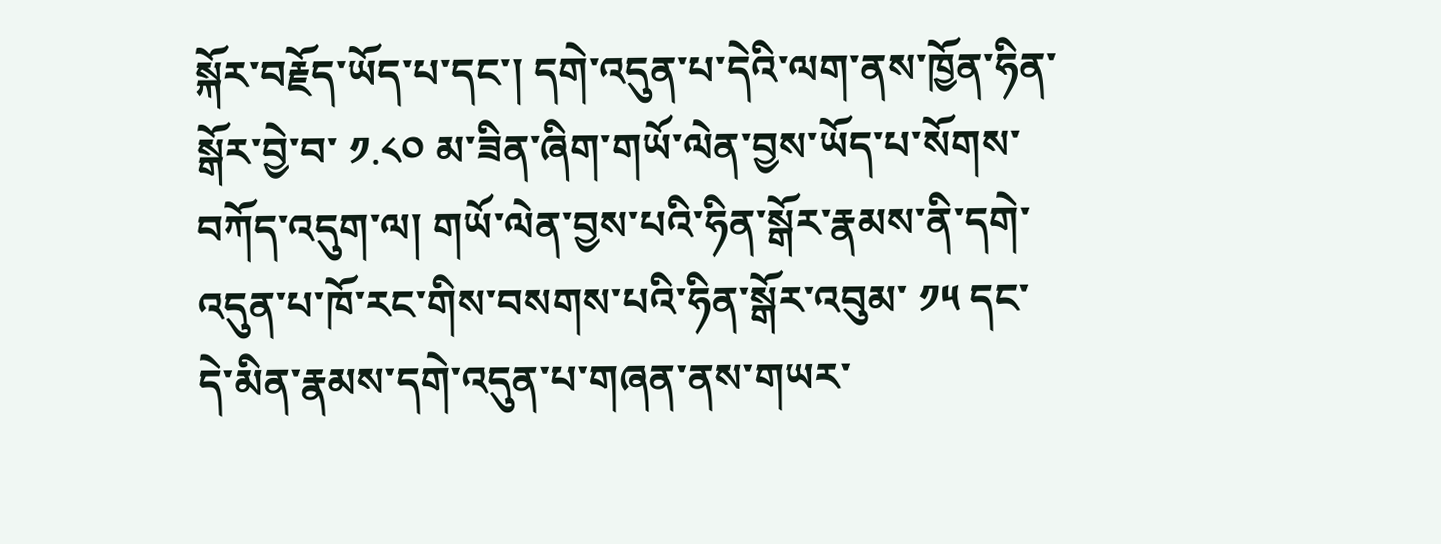སྐོར་བརྗོད་ཡོད་པ་དང་། དགེ་འདུན་པ་དེའི་ལག་ནས་ཁྱོན་ཧིན་སྒོར་བྱེ་བ་ ༡.༨༠ མ་ཟིན་ཞིག་གཡོ་ལེན་བྱས་ཡོད་པ་སོགས་བཀོད་འདུག་ལ། གཡོ་ལེན་བྱས་པའི་ཧིན་སྒོར་རྣམས་ནི་དགེ་འདུན་པ་ཁོ་རང་གིས་བསགས་པའི་ཧིན་སྒོར་འབུམ་ ༡༥ དང་དེ་མིན་རྣམས་དགེ་འདུན་པ་གཞན་ནས་གཡར་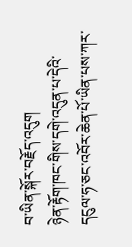བ་ཡིན་སྐོར་བརྗོད་འདུག
ཉེན་རྟོག་ཁང་གིས་དགེ་འདུན་པ་དེའི་དངུལ་ཧ་ཅང་འབོར་ཆེན་པོ་ཡིན་པས་ཀར་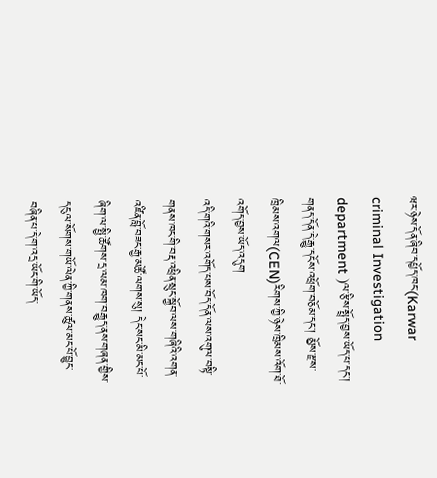ཝར་ཉེས་དོན་ཞིབ་དཔྱོད་ཁང་(Karwar criminal Investigation department )ལ་རྩིས་སྤྲོད་བྱས་ཡོད་པ་དང་། གནད་དོན་དེ་རྒྱུ་དངོས་འཕྲོག་བཅོམ་དང་། མྱོས་རྫས་ཁྲིམས་འགལ(CEN)རིགས་ཀྱི་ཉེས་ཁྲིམས་འོག་ཐོ་འགོད་བྱས་ཡོད་འདུག
འདི་གའི་གསར་འགོད་པས་བོད་དོན་ལས་འགུལ་བསྟི་གནས་ཁང་གི་བརྡ་འཕྲིན་སྲུང་སྐྱོབ་ལས་གཞིའི་འགན་འཛིན་བློ་བཟང་རྒྱ་མཚོ་ལགས་སུ། དེང་སང་མི་མང་པོ་ཞིག་ལ་སྤྱི་ཚོགས་དྲ་ལམ་ཁག་བརྒྱུད་ནས་གཞན་གྱིས་དངུལ་སོགས་གཡོ་ལེན་ཀྱི་གནས་ཚུལ་མང་པོ་བྱུང་བཞིན་པ་དེ་ག་འདྲ་ཡོང་གི་ཡོད་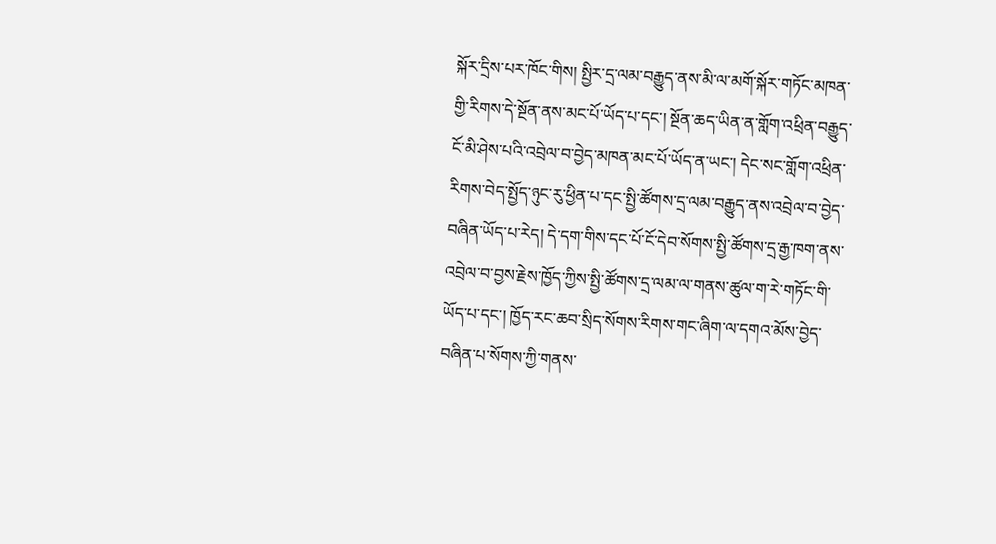སྐོར་དྲིས་པར་ཁོང་གིས། སྤྱིར་དྲ་ལམ་བརྒྱུད་ནས་མི་ལ་མགོ་སྐོར་གཏོང་མཁན་གྱི་རིགས་དེ་སྔོན་ནས་མང་པོ་ཡོད་པ་དང་། སྔོན་ཆད་ཡིན་ན་གློག་འཕྲིན་བརྒྱུད་ངོ་མི་ཤེས་པའི་འབྲེལ་བ་བྱེད་མཁན་མང་པོ་ཡོད་ན་ཡང་། དེང་སང་གློག་འཕྲིན་རིགས་བེད་སྤྱོད་ཉུང་རུ་ཕྱིན་པ་དང་སྤྱི་ཚོགས་དྲ་ལམ་བརྒྱུད་ནས་འབྲེལ་བ་བྱེད་བཞིན་ཡོད་པ་རེད། དེ་དག་གིས་དང་པོ་ངོ་དེབ་སོགས་སྤྱི་ཚོགས་དྲ་རྒྱ་ཁག་ནས་འབྲེལ་བ་བྱས་རྗེས་ཁྱོད་ཀྱིས་སྤྱི་ཚོགས་དྲ་ལམ་ལ་གནས་ཚུལ་ག་རེ་གཏོང་གི་ཡོད་པ་དང་། ཁྱོད་རང་ཆབ་སྲིད་སོགས་རིགས་གང་ཞིག་ལ་དགའ་མོས་བྱེད་བཞིན་པ་སོགས་ཀྱི་གནས་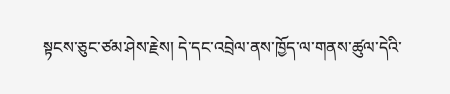སྟངས་ཅུང་ཙམ་ཤེས་རྗེས། དེ་དང་འབྲེལ་ནས་ཁྱོད་ལ་གནས་ཚུལ་དེའི་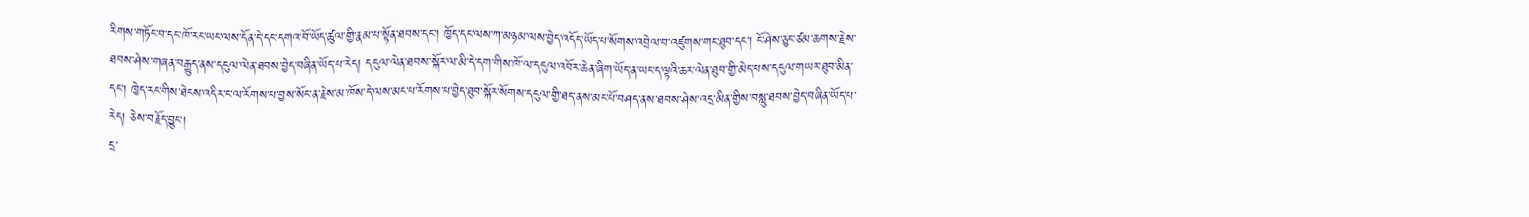རིགས་གཏོང་བ་དང་ཁོ་རང་ཡང་ལས་དོན་དེ་དང་དགའ་བོ་ཡོད་ཚུལ་གྱི་རྣམ་པ་སྟོན་ཐབས་དང་། ཁྱོད་དང་ལས་ཀ་མཉམ་ལས་བྱེད་འདོད་ཡོད་པ་སོགས་འབྲེལ་བ་འཛུགས་གང་ཐུབ་དང་། ངོ་ཤེས་ཅུང་ཙམ་ཆགས་རྗེས་ཐབས་ཤེས་གཞན་བརྒྱུད་ནས་དངུལ་ལེན་ཐབས་བྱེད་བཞིན་ཡོད་པ་རེད། དངུལ་ལེན་ཐབས་སྐོར་ལ་མི་དེ་དག་གིས་ཁོ་ལ་དངུལ་འབོར་ཆེན་ཞིག་ཡོད་ན་ཡང་ད་ལྟའི་ཆར་ལེན་ཐུབ་གྱི་མེད་པས་དངུལ་གཡར་ཐུབ་མིན་དང་། ཁྱེད་རང་གིས་ཐེངས་འདིར་ང་ལ་རོགས་པ་བྱས་སོང་ན་རྗེས་མ་ཁོས་དེ་ལས་མང་པ་རོགས་པ་བྱེད་ཐུབ་སྐོར་སོགས་དངུལ་གྱི་ཐད་ནས་མང་པོ་བཤད་ནས་ཐབས་ཤེས་འདྲ་མིན་གྱིས་བསླུ་ཐབས་བྱེད་བཞིན་ཡོད་པ་རེད། ཅེས་བརྗོད་བྱུང་།
དྲ་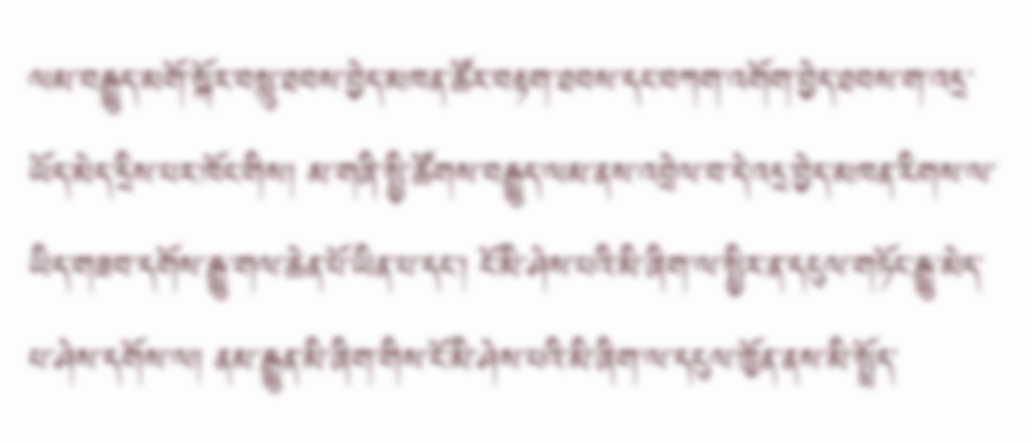ལམ་བརྒྱུད་མགོ་སྐོར་བསླུ་ཐབས་བྱེད་མཁན་ཚོར་བརྟག་ཐབས་དང་བཀག་འགོག་བྱེད་ཐབས་ག་འདྲ་ཡོད་མེད་དྲིས་པར་ཁོང་གིས། མ་གཞི་སྤྱི་ཚོགས་བརྒྱུད་ལམ་ནས་འབྲེལ་བ་དེ་འདྲ་བྱེད་མཁན་རིགས་ལ་ཡིད་གཟབ་དགོས་རྒྱུ་གལ་ཆེན་པོ་ཡིན་པ་དང་། ངོ་མི་ཤེས་པའི་མི་ཞིག་ལ་སྤྱིར་ན་དངུལ་གཏོང་རྒྱུ་མེད་པ་ཤེས་དགོས་ལ། ནམ་རྒྱུན་མི་ཞིག་གིས་ངོ་མི་ཤེས་པའི་མི་ཞིག་ལ་དངུལ་ཁྱོན་ནས་མི་སྤྲོད་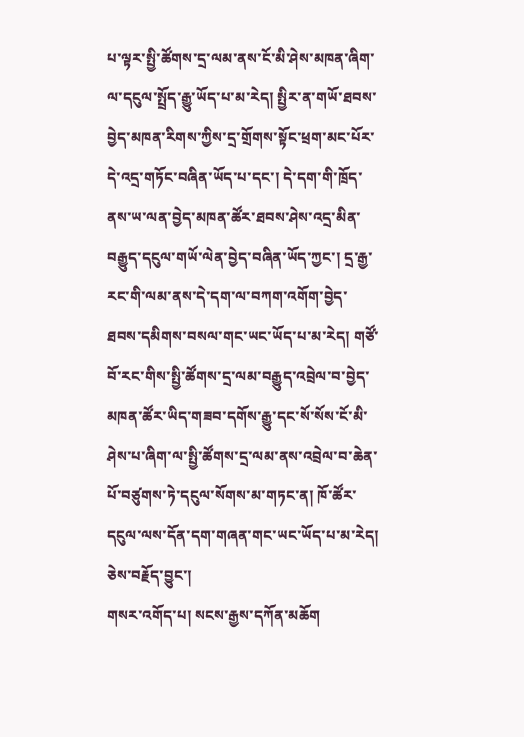པ་ལྟར་སྤྱི་ཚོགས་དྲ་ལམ་ནས་ངོ་མི་ཤེས་མཁན་ཞིག་ལ་དངུལ་སྤྲོད་རྒྱུ་ཡོད་པ་མ་རེད། སྤྱིར་ན་གཡོ་ཐབས་བྱེད་མཁན་རིགས་ཀྱིས་དྲ་གྲོགས་སྟོང་ཕྲག་མང་པོར་དེ་འདྲ་གཏོང་བཞིན་ཡོད་པ་དང་། དེ་དག་གི་ཁྲོད་ནས་ཡ་ལན་བྱེད་མཁན་ཚོར་ཐབས་ཤེས་འདྲ་མིན་བརྒྱུད་དངུལ་གཡོ་ལེན་བྱེད་བཞིན་ཡོད་ཀྱང་། དྲ་རྒྱ་རང་གི་ལམ་ནས་དེ་དག་ལ་བཀག་འགོག་བྱེད་ཐབས་དམིགས་བསལ་གང་ཡང་ཡོད་པ་མ་རེད། གཙོ་བོ་རང་གིས་སྤྱི་ཚོགས་དྲ་ལམ་བརྒྱུད་འབྲེལ་བ་བྱེད་མཁན་ཚོར་ཡིད་གཟབ་དགོས་རྒྱུ་དང་སོ་སོས་ངོ་མི་ཤེས་པ་ཞིག་ལ་སྤྱི་ཚོགས་དྲ་ལམ་ནས་འབྲེལ་བ་ཆེན་པོ་བཙུགས་ཏེ་དངུལ་སོགས་མ་གཏང་ན། ཁོ་ཚོར་དངུལ་ལས་དོན་དག་གཞན་གང་ཡང་ཡོད་པ་མ་རེད། ཅེས་བརྗོད་བྱུང་།
གསར་འགོད་པ། སངས་རྒྱས་དཀོན་མཆོག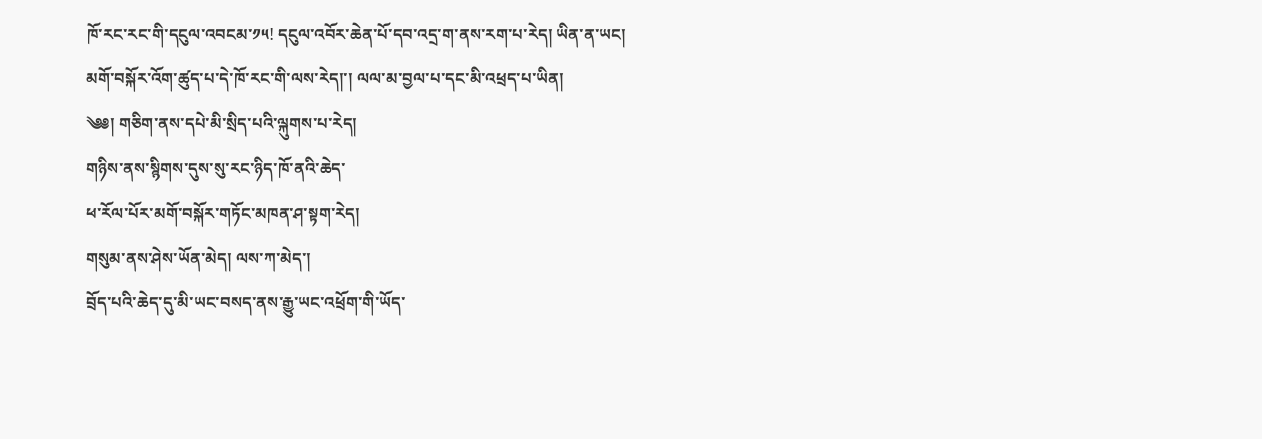ཁོ་རང་རང་གི་དངུལ་འབངམ་༡༥! དངུལ་འབོར་ཆེན་པོ་དབ་འདྲ་ག་ནས་རག་པ་རེད། ཡིན་ན་ཡང། མགོ་བསྐོར་འོག་ཚུད་པ་དེ་ཁོ་རང་གི་ལས་རེད།་། ལལ་མ་བྱལ་པ་དང་མི་འཕྲད་པ་ཡིན།
༄༅། གཅིག་ནས་དཔེ་མི་སྲིད་པའི་ལྐུགས་པ་རེད།
གཉིས་ནས་སྙིགས་དུས་སུ་རང་ཉིད་ཁོ་ནའི་ཆེད་
ཕ་རོལ་པོར་མགོ་བསྐོར་གཏོང་མཁན་ཤ་སྟག་རེད།
གསུམ་ནས་ཤེས་ཡོན་མེད། ལས་ཀ་མེད་།
བྲོད་པའི་ཆེད་དུ་མི་ཡང་བསད་ནས་རྒྱུ་ཡང་འཕྲོག་གི་ཡོད་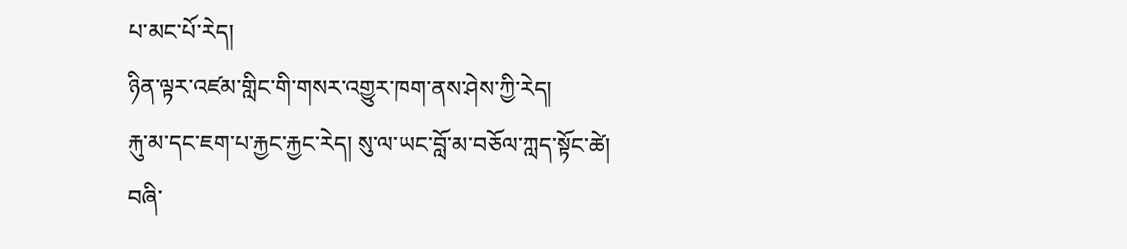པ་མང་པོ་རེད།
ཉིན་ལྟར་འཛམ་གླིང་གི་གསར་འགྱུར་ཁག་ནས་ཤེས་ཀྱི་རེད།
རྐུ་མ་དང་ཇག་པ་རྐྱང་རྐྱང་རེད། སུ་ལ་ཡང་བློ་མ་བཅོལ་ཀླད་སྟོང་ཚེ།
བཞི་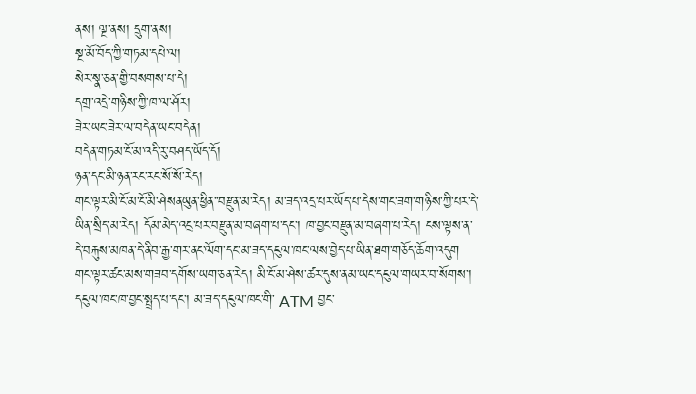ནས། ལྔ་ནས། དྲུག་ནས།
སྔ་མོ་བོད་ཀྱི་གཏམ་དཔེ་ལ།
སེར་སྣ་ཅན་གྱི་བསགས་པ་དེ།
དགྲ་འདྲེ་གཉིས་ཀྱི་ཁ་ལ་ཤོར།
ཟེར་ཡང་ཟེར་ལ་བདེན་ཡང་བདེན།
བདེན་གཏམ་ངོ་མ་འདི་རུ་བཤད་ཡོད་དོ།
ཉན་དང་མི་ཉན་རང་རང་སོ་སོ་རེད།
གང་ལྟར་མི་ངོ་མ་ངོ་མི་ཤེསནཡུན་ཕྱིན་་བརྫུན་མ་རེད། མ་ཟད་འདྲ་པར་ཡོད་པ་དེས་གང་ཟག་གཉིས་ཀྱི་པར་དེ་ཡིན་སྲིད་མ་རེད། དོམ་མེད་འངྲ་པར་བརྫུན་མ་བཞག་པ་དང་། ཁ་བྱང་བརྫུན་མ་བཞག་པ་རེད། ངས་ལྟས་ན་དེ་བརྐུས་མཁན་དེ་ནིབ་རྒྱ་གར་ནང་ལོག་དང་མ་ཟད་དངུལ་ཁང་ལས་བྱེད་པ་ཡིན་ཐག་གཅོད་ཆོག་འདུག གང་ལྟར་ཚང་མས་གཟབ་དགོས་ཡག་ཅན་རེད། མི་ངོ་མ་ཤེས་ཚར་དུས་ནམ་ཡང་དངུལ་གཡར་བ་སོགས་། དངུལ་ཁང་ཁ་བྱང་སྤྲད་པ་དང་། མ་ཟད་དངུལ་ཁང་གི་ ATM བྱང་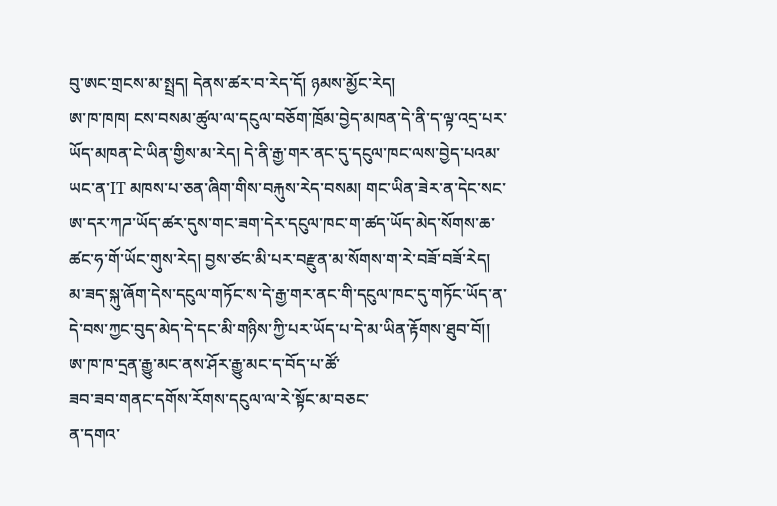བུ་ཨང་གྲངས་མ་སྤྲད། དེནས་ཚར་བ་རེད་དོ། ཉམས་མྱོང་རེད།
ཨ་ཁ་ཁཁ། ངས་བསམ་ཚུལ་ལ་དངུལ་བཅོག་ཁྲོམ་བྱེད་མཁན་དེ་ནི་ད་ལྟ་འདྲ་པར་ཡོད་མཁན་ངེ་ཡིན་གྱིས་མ་རེད། དེ་ནི་རྒྱ་གར་ནང་དུ་དངུལ་ཁང་ལས་བྱེད་པའམ་ཡང་ན་IT མཁས་པ་ཅན་ཞིག་གིས་བརྐུས་རེད་བསམ། གང་ཡིན་ཟེར་ན་དེང་སང་ཨ་དར་ཀཌ་ཡོད་ཚར་དུས་གང་ཟག་དེར་དངུལ་ཁང་ག་ཚད་ཡོད་མེད་སོགས་ཆ་ཚང་ཧ་གོ་ཡོང་གུས་རེད། བྱས་ཙང་མི་པར་བརྫུན་མ་སོགས་ག་རེ་བཟོ་བཟོ་རེད། མ་ཟད་སྐུ་ཞོག་དེས་དངུལ་གཏོང་ས་དེ་རྒྱ་གར་ནང་གི་དངུལ་ཁང་དུ་གཏོང་ཡོད་ན་དེ་བས་ཀྱང་བུད་མེད་དེ་དང་མི་གཉིས་ཀྱི་པར་ཡོད་པ་དེ་མ་ཡིན་རྟོགས་ཐུབ་བོ།།
ཨ་ཁ་ཁ་དྲན་རྒྱུ་མང་ནས་ཤོར་རྒྱུ་མང་ད་བོད་པ་ཚོ་
ཟབ་ཟབ་གནང་དགོས་རོགས་དངུལ་ལ་རེ་སྟོང་མ་བཅང་
ན་དགའ་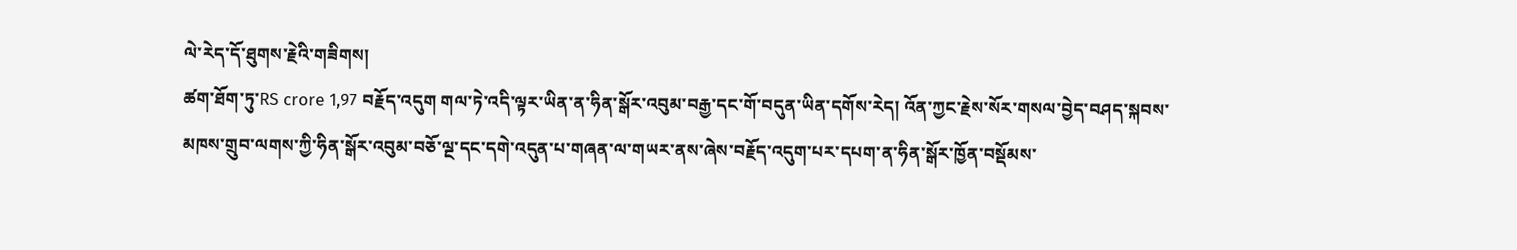ལེ་རེད་དོ་ཐུགས་རྗེའི་གཟིགས།
ཚག་ཐོག་ཏུ་RS crore 1,97 བརྗོད་འདུག གལ་ཏེ་འདི་ལྟར་ཡིན་ན་ཧིན་སྒོར་འབུམ་བརྒྱ་དང་གོ་བདུན་ཡིན་དགོས་རེད། འོན་ཀྱང་རྗེས་སོར་གསལ་བྱེད་བཤད་སྐབས་མཁས་གྲུབ་ལགས་ཀྱི་ཧིན་སྒོར་འབུམ་བཅོ་ལྔ་དང་དགེ་འདུན་པ་གཞན་ལ་གཡར་ནས་ཞེས་བརྗོད་འདུག་པར་དཔག་ན་ཧིན་སྒོར་ཁྱོན་བསྡོམས་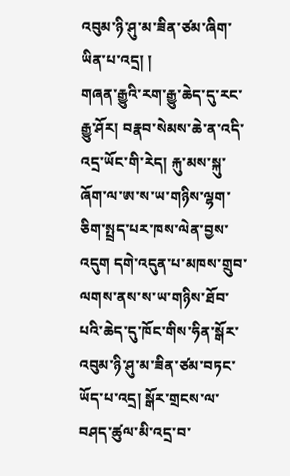འབུམ་ཉི་ཤུ་མ་ཟིན་ཙམ་ཞིག་ཡིན་པ་འདྲ། །
གཞན་རྒྱུའི་རག་རྒྱུ་ཆེད་དུ་རང་རྒྱུ་ཤོར། བརྣབ་སེམས་ཆེ་ན་འདི་འདྲ་ཡོང་གི་རེད། རྐུ་མས་སྐུ་ཞོག་ལ་ཨ་ས་ཡ་གཉིས་ལྷག་ཅིག་སྤྲད་པར་ཁས་ལེན་བྱས་འདུག དགེ་འདུན་པ་མཁས་གྲུབ་ལགས་ནས་ས་ཡ་གཉིས་ཐོབ་པའི་ཆེད་དུ་ཁོང་གིས་ཧིན་སྒོར་འབུམ་ཉི་ཤུ་མ་ཟིན་ཙམ་བཏང་ཡོད་པ་འདྲ། སྒོར་གྲངས་ལ་བཤད་ཚུལ་མི་འདྲ་བ་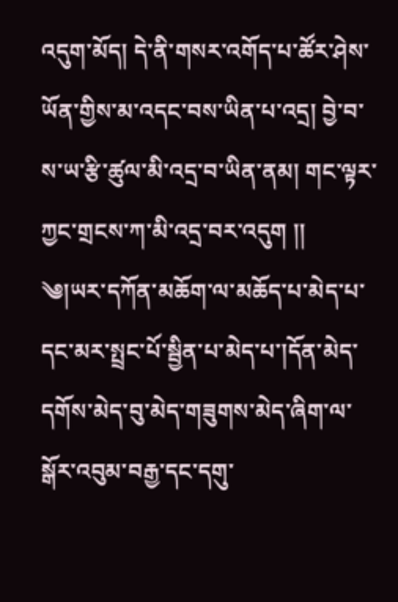འདུག་མོད། དེ་ནི་གསར་འགོད་པ་ཚོར་ཤེས་ཡོན་གྱིས་མ་འདང་བས་ཡིན་པ་འདྲ། བྱེ་བ་ས་ཡ་རྩི་ཚུལ་མི་འདྲ་བ་ཡིན་ནམ། གང་ལྟར་ཀྱང་གྲངས་ཀ་མི་འདྲ་བར་འདུག །།
༄།ཡར་དཀོན་མཆོག་ལ་མཆོད་པ་མེད་པ་དང་མར་སྤྲང་པོ་སྦྱིན་པ་མེད་པ་།དོན་མེད་དགོས་མེད་བུ་མེད་གཟུགས་མེད་ཞིག་ལ་སྒོར་འབུམ་བརྒྱ་དང་དགུ་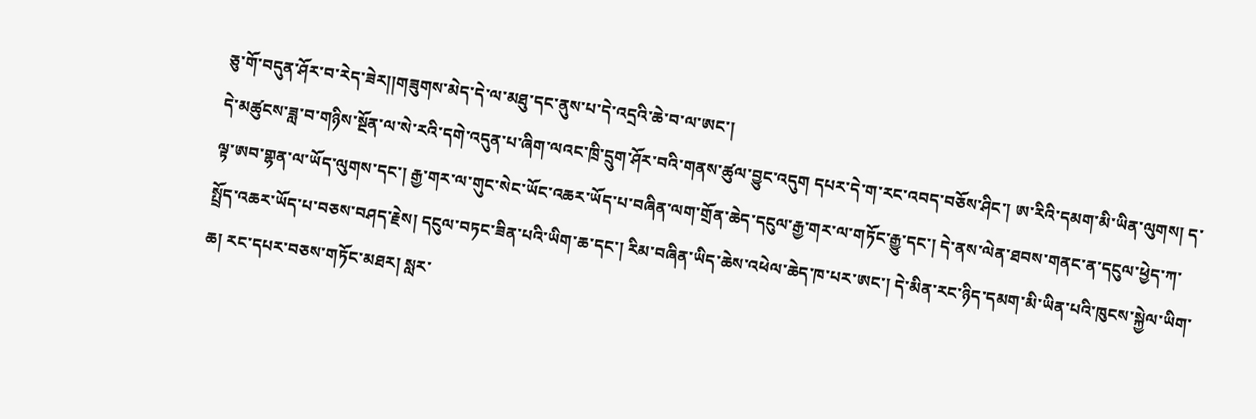ཅུ་གོ་བདུན་ཤོར་བ་རེད་ཟེར།།གཟུགས་མེད་དེ་ལ་མཐུ་དང་ནུས་པ་དེ་འདྲའི་ཆེ་བ་ལ་ཨང་།
དེ་མཚུངས་ཟླ་བ་གཉིས་སྔོན་ལ་སེ་རའི་དགེ་འདུན་པ་ཞིག་ལའང་ཁྲི་དྲུག་ཤོར་བའི་གནས་ཚུལ་བྱུང་འདུག དཔར་དེ་ག་རང་འབད་བཅོས་ཤིང་། ཨ་རིའི་དམག་མི་ཡིན་ལུགས། ད་ལྟ་ཨབ་གྷན་ལ་ཡོད་ལུགས་དང་། རྒྱ་གར་ལ་གུང་སེང་ཡོང་འཆར་ཡོད་པ་བཞིན་ལག་གྲོན་ཆེད་དངུལ་རྒྱ་གར་ལ་གཏོང་རྒྱུ་དང་། དེ་ནས་ལེན་ཐབས་གནང་ན་དངུལ་ཕྱེད་ཀ་སྤྲོད་འཆར་ཡོད་པ་བཅས་བཤད་རྗེས། དངུལ་བཏང་ཟིན་པའི་ཡིག་ཆ་དང་། རིམ་བཞིན་ཡིད་ཆེས་འཕེལ་ཆེད་ཁ་པར་ཨང་། དེ་མིན་རང་ཉིད་དམག་མི་ཡིན་པའི་ཁུངས་སྐྱེལ་ཡིག་ཆ། རང་དཔར་བཅས་གཏོང་མཐར། སླར་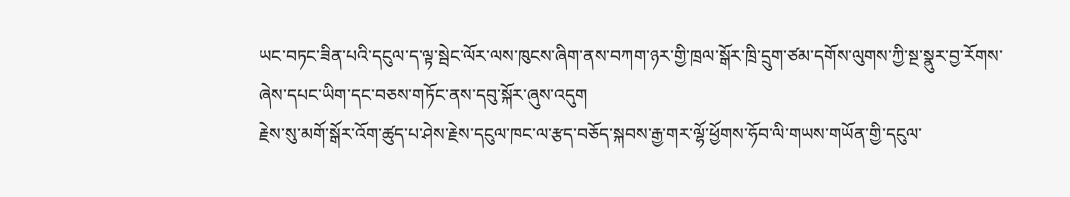ཡང་བཏང་ཟིན་པའི་དངུལ་ད་ལྟ་སྦེང་ལོར་ལས་ཁུངས་ཞིག་ནས་བཀག་ཉར་གྱི་ཁྲལ་སྒོར་ཁྲི་དྲུག་ཙམ་དགོས་ལུགས་ཀྱི་སྔ་སྣུར་བྱ་རོགས་ཞེས་དཔང་ཡིག་དང་བཅས་གཏོང་ནས་དབུ་སྐོར་ཞུས་འདུག
རྗེས་སུ་མགོ་སྒོར་འོག་ཚུད་པ་ཤེས་རྗེས་དངུལ་ཁང་ལ་རྩད་བཅོད་སྐབས་རྒྱ་གར་ལྷོ་ཕྱོགས་ཧོབ་ལི་གཡས་གཡོན་གྱི་དངུལ་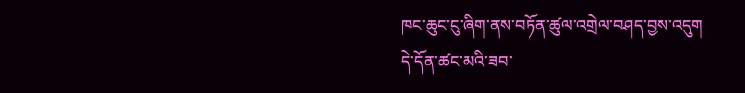ཁང་ཆུང་ངུ་ཞིག་ནས་བཏོན་ཚུལ་འགྲེལ་བཤད་བྱས་འདུག
དེ་དོན་ཚང་མའི་ཟབ་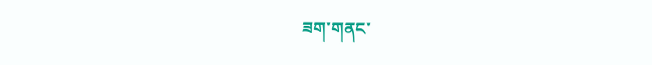ཟག་གནང་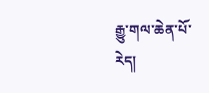རྒྱུ་གལ་ཆེན་པོ་རེད།